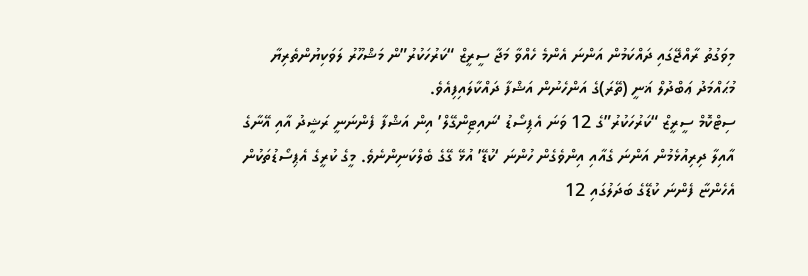މިވަގުތު ރާއްޖޭގައި ދައްކަމުން އަންނަ އެންމެ ހެއްވާ މަޖާ ސީރީޒް “ކަރުހަކުރު”ން މަޝްހޫރު ލަވަކިޔުންތެރިޔާ މުޙައްމަދު ޢަބްދުލް ޣަނީ (ތޭރަ)ގެ އަންހެނުން އަޝްފާ ދައްކާލައިފިއެވެ.
ސިޓްކޮމް ސީރީޒް “ކަރުހަކުރު”ގެ 12 ވަނަ އެޕިސޯޑު ‘ނައިޓިންގޭލް’ އިން އަޝްފާ ފެންނަނީ ރަޝީދު އާއި އޭނާގެ އާއިލާ ދިރިއުޅެމުން އަންނަ ގެއާއި އިންވެގެން ހުންނަ ‘ކުޑޭ’ އުޅޭ ގޭގެ ބެލްކަނިންނެވެ. މީގެ ކުރީގެ އެޕިސޯޑުތަކުން އެހެންޏާ ފެންނަ ކުޑޭގެ ބަދަލުގައި 12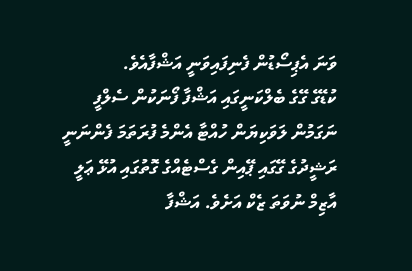ވަނަ އެޕިސޯޑުން ފެނިފައިވަނީ އަޝްފާއެވެ.
ކުޑޭގެ ގޭގެ ބެލްކަނީގައި އަޝްފާ ފޯނަކުން ސެލްފީ ނަގަމުން ލަވަކިޔަން ހުއްޓާ އެންމެ ފުރަތަމަ ފެންނަނީ ރަޝީދުގެ ގޭގައި ޕޭއިން ގެސްޓެއްގެ ގޮތުގައި އުޅޭ ޢަލީ އާޒިމް ނުވަތަ ޒެކް އަށެވެ. އަޝްފާ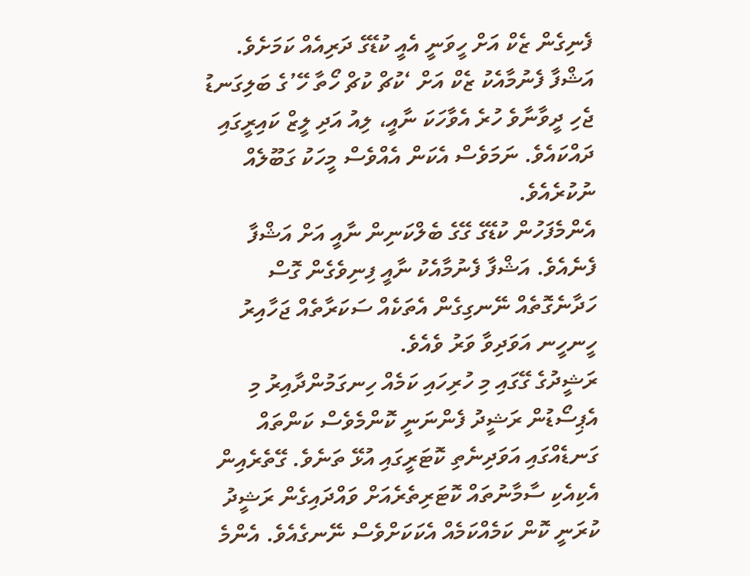ފެނިގެން ޒެކް އަށް ހީވަނީ އެއީ ކުޑޭގެ ދަރިއެއް ކަމަށެވެ. އަޝްފާ ފެނުމާއެކު ޒެކް އަށް ‘ކުޗް ކުޗް ހޯތާ ހޭ’ގެ ބަލިގަނޑު ޖެހި ދީވާނާވެ ހުރެ އެވާހަކަ ނާއީ، ލިއު އަދި ލީޒް ކައިރީގައި ދައްކައެވެ. ނަމަވެސް އެކަން އެއްވެސް މީހަކު ގަބޫލެއް ނުކުރެއެވެ.
އެންމެފަހުން ކުޑޭގެ ގޭގެ ބެލްކަނިން ނާއީ އަށް އަޝްފާ ފެނެއެވެ. އަޝްފާ ފެނުމާއެކު ނާއީ ފިނިވެގެން ގޮސް ހަދާނެގޮތެއް ނޭނގިގެން އެތަކެއް ސަކަރާތެއް ޖަހާއިރު ހީނހީނ އަވަދިވާ ވަރު ވެއެވެ.
ރަޝީދުގެ ގޭގައި މި ހުރިހައި ކަމެއް ހިނގަމުންދާއިރު މި އެޕިސޯޑުން ރަޝީދު ފެންނަނީ ކޮންމެވެސް ކަންތައް ގަނޑެއްގައި އަވަދިނެތި ކޮޓަރީގައި އުޅޭ ތަނެވެ. ގޭތެރެއިން އެކިއެކި ސާމާނުތައް ކޮޓަރިތެރެއަށް ވައްދައިގެން ރަޝީދު ކުރަނީ ކޮން ކަމެއްކަމެއް އެކަކަށްވެސް ނޭނގެއެވެ. އެންމެ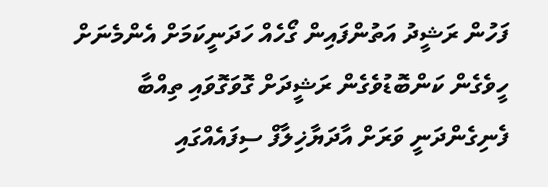ފަހުން ރަޝީދު އަތުންފައިން ގޯހެއް ހަދަނީކަމަށް އެންމެނަށް ހީވެގެން ކަންބޮޑުވެގެން ރަޝީދަށް ގޮވަގޮވައި ތިއްބާ ފެނިގެންދަނީ ވަރަށް އާދަޔާޚިލާފް ސިފައެއްގައި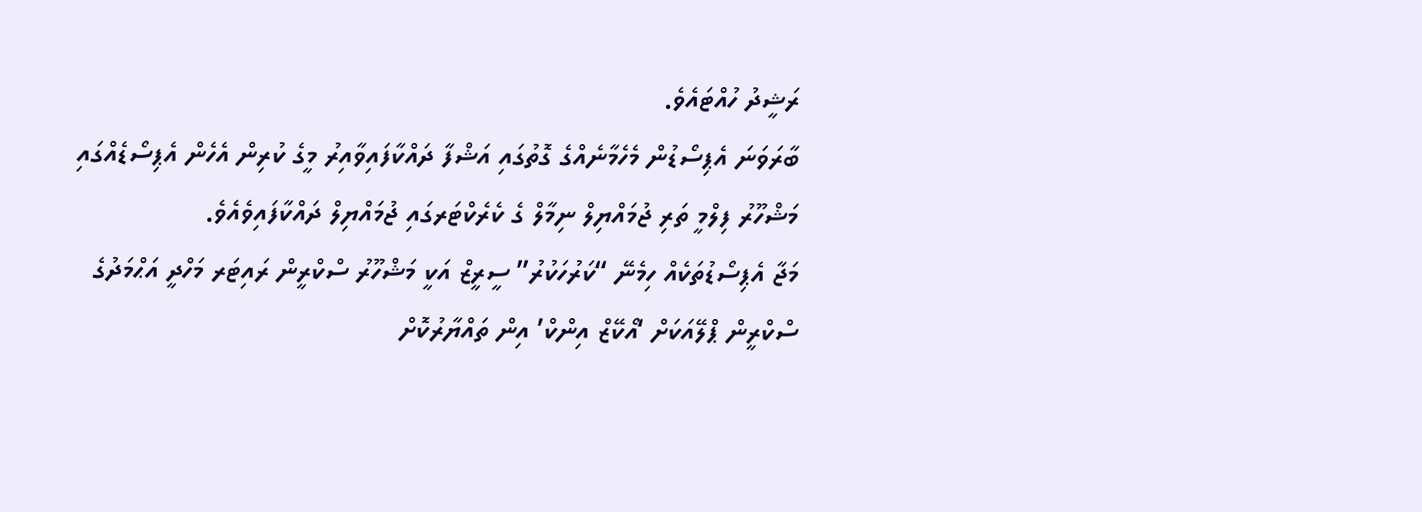ރަޝީދު ހުއްޓައެވެ.
ބާރަވަނަ އެޕިސޯޑުން މެހެމާނެއްގެ ގޮތުގައި އަޝްފާ ދައްކާފައިވާއިރު މީގެ ކުރިން އެހެން އެޕިސޯޑެއްގައި މަޝްހޫރު ފިލްމީ ތަރި ޖުމައްޔިލް ނިމާލް ގެ ކެރެކްޓަރގައި ޖުމައްޔިލް ދައްކާފައިވެއެވެ.
މަޖާ އެޕިސޯޑުތަކެއް ހިމެނޭ “ކަރުހަކުރު” ސީރީޒް އަކީ މަޝްހޫރު ސްކްރީން ރައިޓަރ މަހްދީ އަޙްމަދުގެ ސްކްރީން ޕްލޭއަކަށް ‘އޯކޭޒް އިންކް’ އިން ތައްޔާރުކޮށް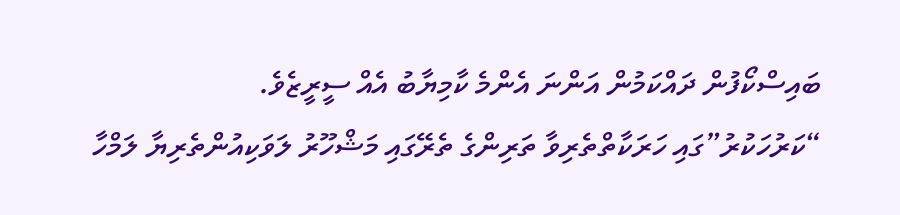ބައިސްކޯފުން ދައްކަމުން އަންނަ އެންމެ ކާމިޔާބު އެއް ސީރީޒެވެ.
“ކަރުހަކުރު”ގައި ހަރަކާތްތެރިވާ ތަރިންގެ ތެރޭގައި މަޝްހޫރު ލަވަކިއުންތެރިޔާ ލަމްހާ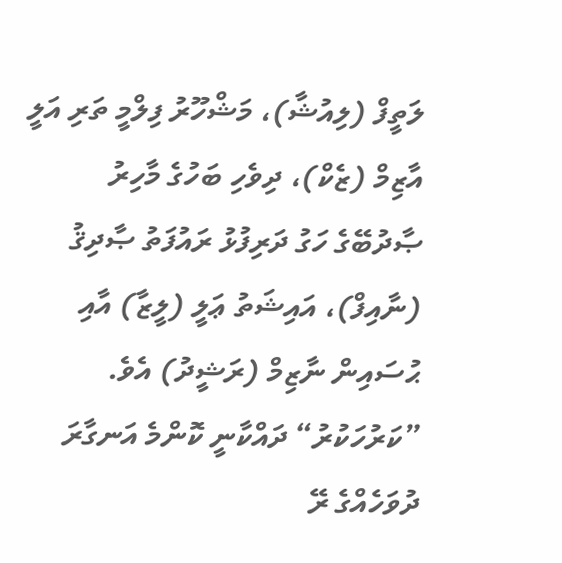ލަތީފް (ލިއުޝާ)، މަޝްހޫރު ފިލްމީ ތަރި އަލީ އާޒިމް (ޒެކް)، ދިވެހި ބަހުގެ މާހިރު ޞާދުބޭގެ ހަގު ދަރިފުޅު ރައުފަތު ޞާދިޤު (ނާއިފް)، އައިޝަތު ޢަލީ (ލީޒާ) އާއި ޙުސައިން ނާޒިމް (ރަޝީދު) އެވެ.
”ކަރުހަކުރު“ ދައްކާނީ ކޮންމެ އަނގާރަ ދުވަހެއްގެ ރޭ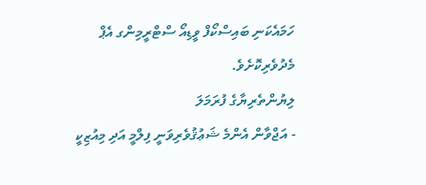ހަމައެކަނި ބައިސްކޯފް ވީޑިއޯ ސްޓްރީމިންގ އެޕް މެދުވެރިކޮށެވެ.
ލިޔުންތެރިޔާގެ ފުރަމަލަ
- އަޖްވާން އެންމެ ޝަޢުޤުވެރިވަނީ ފިލްމީ އަދި މިއުޒިކީ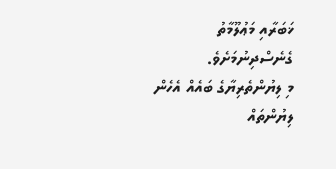ޚަބަރާއި މަޢުލޫމާތު ގެނެސްދިނުމަށެވެ.
މި ލިޔުންތެރިޔާގެ ބައެއް އެހެން ލިޔުންތައް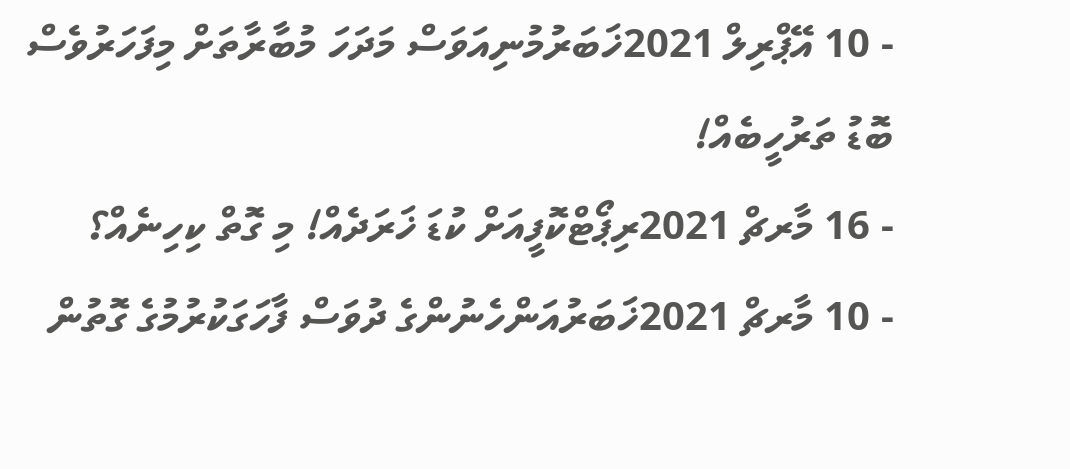- 10 އޭޕްރިލް 2021ޚަބަރުމުނިއަވަސް މަދަހަ މުބާރާތަށް މިފަހަރުވެސް ބޮޑު ތަރުހީބެއް!
- 16 މާރޗް 2021ރިޕޯޓްކޮފީއަށް ކުޑަ ޚަރަދެއް! މި ގޮތް ކިހިނެއް؟
- 10 މާރޗް 2021ޚަބަރުއަންހެނުންގެ ދުވަސް ފާހަގަކުރުމުގެ ގޮތުން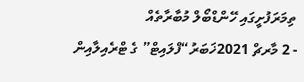ތިމަރަފުށީގައި ހޭންޑްބޯލް މުބާރާތެއް
- 2 މާރޗް 2021ޚަބަރު“ފްލައިޓް” ގެ ޓްރެއިލާއިން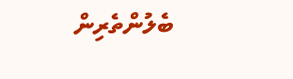ބެލުންތެރިން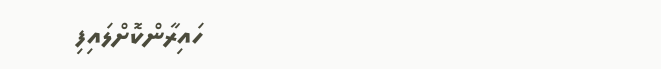ހައިރާންކޮށްލައިފި